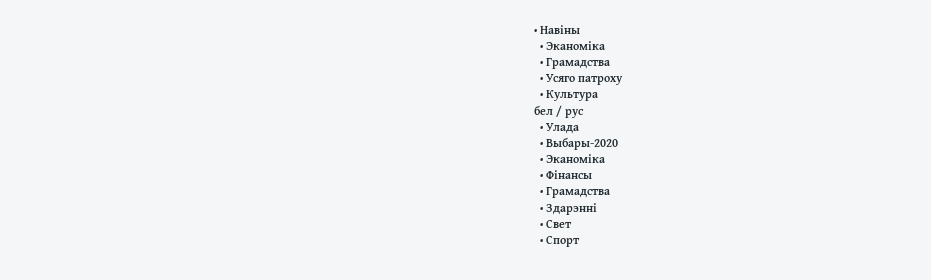• Навіны
  • Эканоміка
  • Грамадства
  • Усяго патроху
  • Культура
бел / рус
  • Улада
  • Выбары-2020
  • Эканоміка
  • Фінансы
  • Грамадства
  • Здарэнні
  • Свет
  • Спорт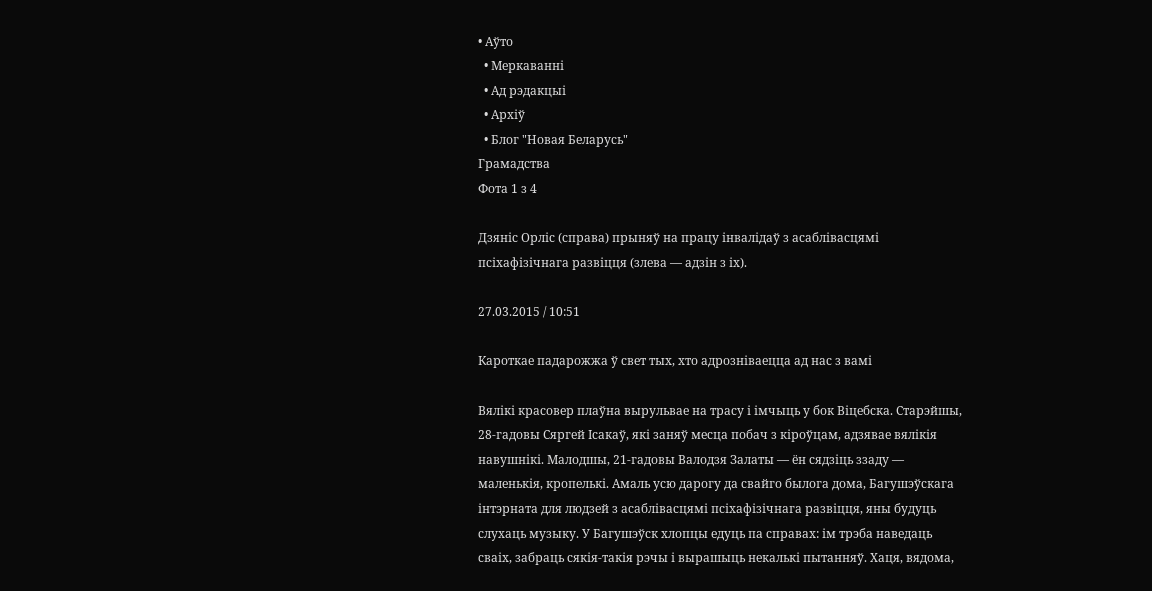• Аўто
  • Меркаванні
  • Ад рэдакцыі
  • Архіў
  • Блог "Новая Беларусь"
Грамадства
Фота 1 з 4

Дзяніс Орліс (справа) прыняў на працу інвалідаў з асаблівасцямі псіхафізічнага развіцця (злева — адзін з іх).

27.03.2015 / 10:51

Кароткае падарожжа ў свет тых, хто адрозніваецца ад нас з вамі

Вялікі красовер плаўна вырульвае на трасу і імчыць у бок Віцебска. Старэйшы, 28-гадовы Сяргей Ісакаў, які заняў месца побач з кіроўцам, адзявае вялікія навушнікі. Малодшы, 21-гадовы Валодзя Залаты — ён сядзіць ззаду — маленькія, кропелькі. Амаль усю дарогу да свайго былога дома, Багушэўскага інтэрната для людзей з асаблівасцямі псіхафізічнага развіцця, яны будуць слухаць музыку. У Багушэўск хлопцы едуць па справах: ім трэба наведаць сваіх, забраць сякія-такія рэчы і вырашыць некалькі пытанняў. Хаця, вядома,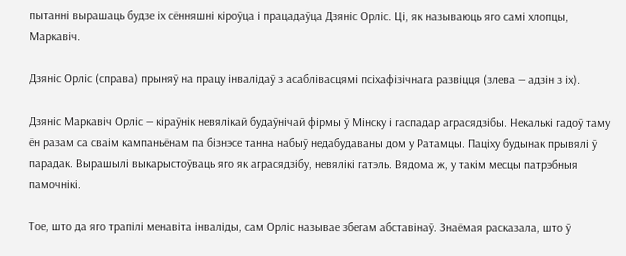пытанні вырашаць будзе іх сённяшні кіроўца і працадаўца Дзяніс Орліс. Ці, як называюць яго самі хлопцы, Маркавіч.

Дзяніс Орліс (справа) прыняў на працу інвалідаў з асаблівасцямі псіхафізічнага развіцця (злева — адзін з іх).

Дзяніс Маркавіч Орліс — кіраўнік невялікай будаўнічай фірмы ў Мінску і гаспадар аграсядзібы. Некалькі гадоў таму ён разам са сваім кампаньёнам па бізнэсе танна набыў недабудаваны дом у Ратамцы. Паціху будынак прывялі ў парадак. Вырашылі выкарыстоўваць яго як аграсядзібу, невялікі гатэль. Вядома ж, у такім месцы патрэбныя памочнікі.

Тое, што да яго трапілі менавіта інваліды, сам Орліс называе збегам абставінаў. Знаёмая расказала, што ў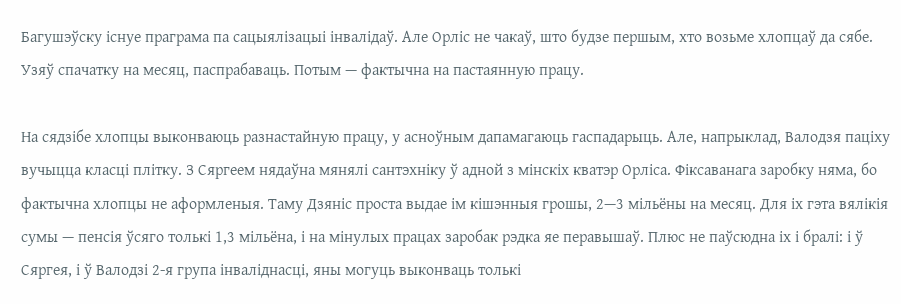Багушэўску існуе праграма па сацыялізацыі інвалідаў. Але Орліс не чакаў, што будзе першым, хто возьме хлопцаў да сябе. Узяў спачатку на месяц, паспрабаваць. Потым — фактычна на пастаянную працу.

На сядзібе хлопцы выконваюць разнастайную працу, у асноўным дапамагаюць гаспадарыць. Але, напрыклад, Валодзя паціху вучыцца класці плітку. З Сяргеем нядаўна мянялі сантэхніку ў адной з мінскіх кватэр Орліса. Фіксаванага заробку няма, бо фактычна хлопцы не аформленыя. Таму Дзяніс проста выдае ім кішэнныя грошы, 2—3 мільёны на месяц. Для іх гэта вялікія сумы — пенсія ўсяго толькі 1,3 мільёна, і на мінулых працах заробак рэдка яе перавышаў. Плюс не паўсюдна іх і бралі: і ў Сяргея, і ў Валодзі 2-я група інваліднасці, яны могуць выконваць толькі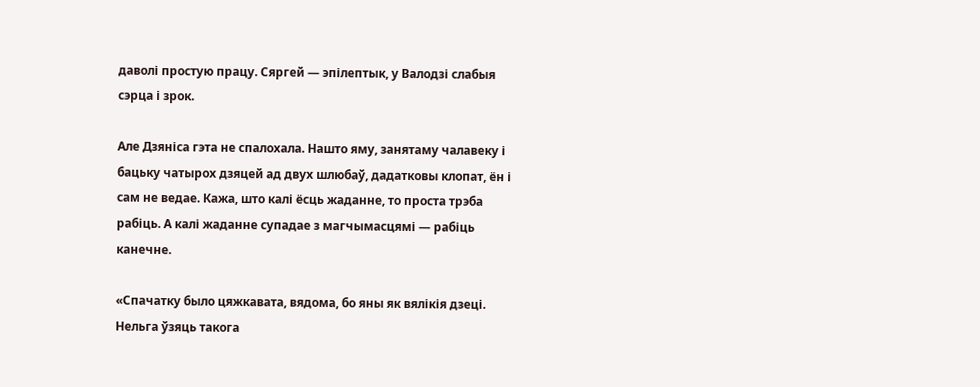даволі простую працу. Сяргей — эпілептык, у Валодзі слабыя сэрца і зрок.

Але Дзяніса гэта не спалохала. Нашто яму, занятаму чалавеку і бацьку чатырох дзяцей ад двух шлюбаў, дадатковы клопат, ён і сам не ведае. Кажа, што калі ёсць жаданне, то проста трэба рабіць. А калі жаданне супадае з магчымасцямі — рабіць канечне.

«Спачатку было цяжкавата, вядома, бо яны як вялікія дзеці. Нельга ўзяць такога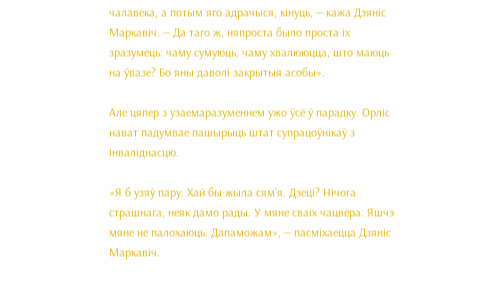чалавека, а потым яго адрачыся, кінуць, — кажа Дзяніс Маркавіч. — Да таго ж, няпроста было проста іх зразумець: чаму сумуюць, чаму хвалююцца, што маюць на ўвазе? Бо яны даволі закрытыя асобы».

Але цяпер з узаемаразуменнем ужо ўсё ў парадку. Орліс нават падумвае пашырыць штат супрацоўнікаў з інваліднасцю.

«Я б узяў пару. Хай бы жыла сям’я. Дзеці? Нічога страшнага, неяк дамо рады. У мяне сваіх чацвёра. Яшчэ мяне не палохаюць. Дапаможам», — пасміхаецца Дзяніс Маркавіч.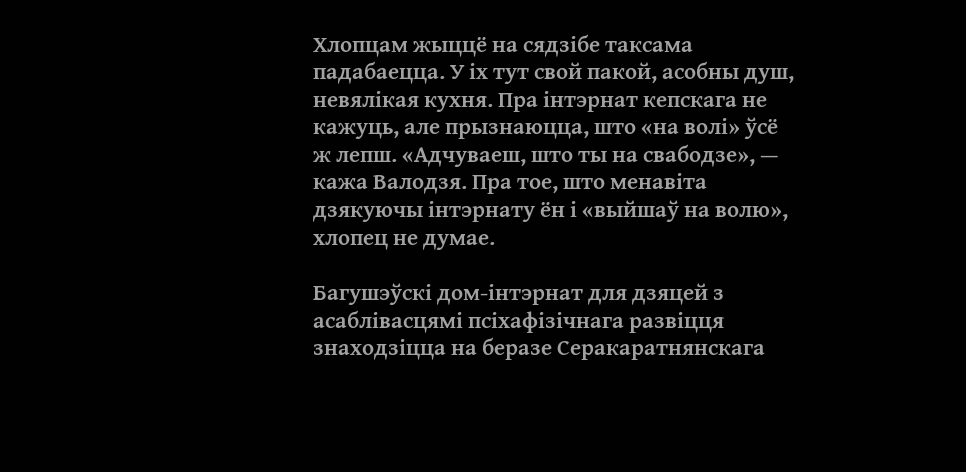Хлопцам жыццё на сядзібе таксама падабаецца. У іх тут свой пакой, асобны душ, невялікая кухня. Пра інтэрнат кепскага не кажуць, але прызнаюцца, што «на волі» ўсё ж лепш. «Адчуваеш, што ты на свабодзе», — кажа Валодзя. Пра тое, што менавіта дзякуючы інтэрнату ён і «выйшаў на волю», хлопец не думае.

Багушэўскі дом-інтэрнат для дзяцей з асаблівасцямі псіхафізічнага развіцця знаходзіцца на беразе Серакаратнянскага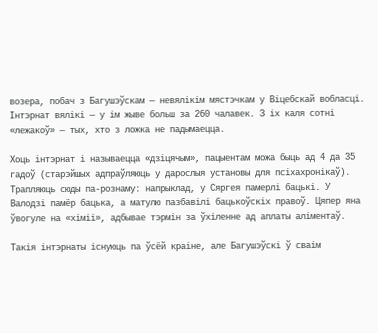возера, побач з Багушэўскам — невялікім мястэчкам у Віцебскай вобласці. Інтэрнат вялікі — у ім жыве больш за 260 чалавек. З іх каля сотні «лежакоў» — тых, хто з ложка не падымаецца.

Хоць інтэрнат і называецца «дзіцячым», пацыентам можа быць ад 4 да 35 гадоў (старэйшых адпраўляюць у дарослыя установы для псіхахронікаў). Трапляюць сюды па-рознаму: напрыклад, у Сяргея памерлі бацькі. У Валодзі памёр бацька, а матулю пазбавілі бацькоўскіх правоў. Цяпер яна ўвогуле на «хіміі», адбывае тэрмін за ўхіленне ад аплаты аліментаў.

Такія інтэрнаты існуюць па ўсёй краіне, але Багушэўскі ў сваім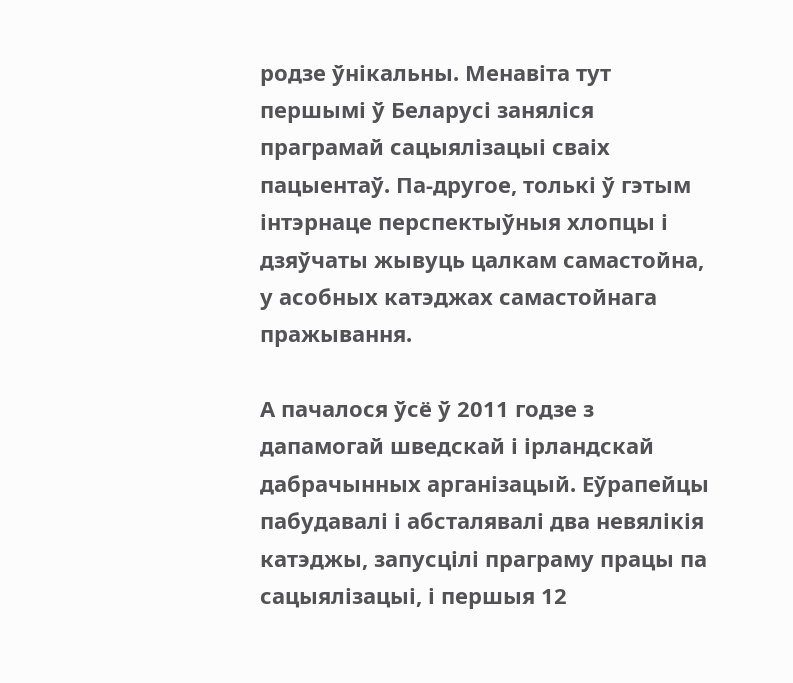родзе ўнікальны. Менавіта тут першымі ў Беларусі заняліся праграмай сацыялізацыі сваіх пацыентаў. Па-другое, толькі ў гэтым інтэрнаце перспектыўныя хлопцы і дзяўчаты жывуць цалкам самастойна, у асобных катэджах самастойнага пражывання.

А пачалося ўсё ў 2011 годзе з дапамогай шведскай і ірландскай дабрачынных арганізацый. Еўрапейцы пабудавалі і абсталявалі два невялікія катэджы, запусцілі праграму працы па сацыялізацыі, і першыя 12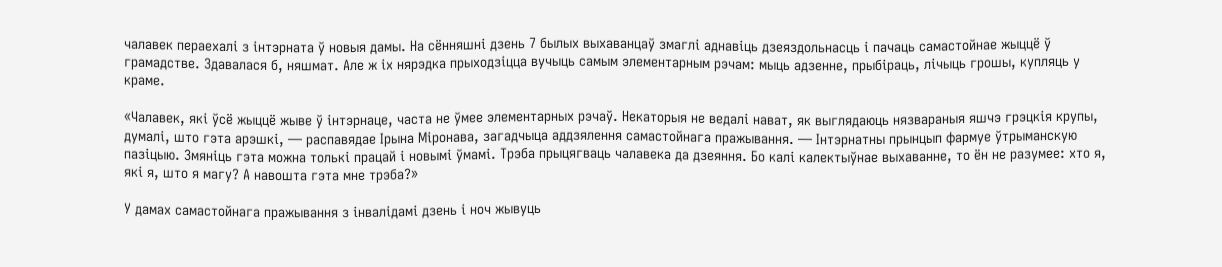чалавек пераехалі з інтэрната ў новыя дамы. На сённяшні дзень 7 былых выхаванцаў змаглі аднавіць дзеяздольнасць і пачаць самастойнае жыццё ў грамадстве. Здавалася б, няшмат. Але ж іх нярэдка прыходзіцца вучыць самым элементарным рэчам: мыць адзенне, прыбіраць, лічыць грошы, купляць у краме.

«Чалавек, які ўсё жыццё жыве ў інтэрнаце, часта не ўмее элементарных рэчаў. Некаторыя не ведалі нават, як выглядаюць нязвараныя яшчэ грэцкія крупы, думалі, што гэта арэшкі, — распавядае Ірына Міронава, загадчыца аддзялення самастойнага пражывання. — Інтэрнатны прынцып фармуе ўтрыманскую пазіцыю. Змяніць гэта можна толькі працай і новымі ўмамі. Трэба прыцягваць чалавека да дзеяння. Бо калі калектыўнае выхаванне, то ён не разумее: хто я, які я, што я магу? А навошта гэта мне трэба?»

У дамах самастойнага пражывання з інвалідамі дзень і ноч жывуць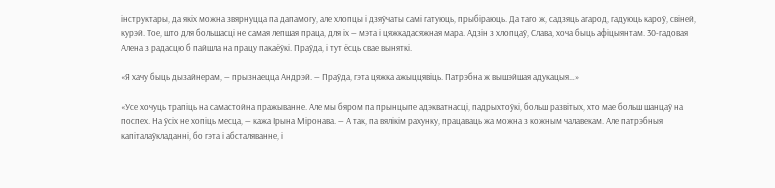інструктары, да якіх можна звярнуцца па дапамогу, але хлопцы і дзяўчаты самі гатуюць, прыбіраюць. Да таго ж, садзяць агарод, гадуюць кароў, свіней, курэй. Тое, што для большасці не самая лепшая праца, для іх — мэта і цяжкадасяжная мара. Адзін з хлопцаў, Слава, хоча быць афіцыянтам. 30-гадовая Алена з радасцю б пайшла на працу пакаёўкі. Праўда, і тут ёсць свае выняткі.

«Я хачу быць дызайнерам, — прызнаецца Андрэй. — Праўда, гэта цяжка ажыццявіць. Патрэбна ж вышэйшая адукацыя…»

«Усе хочуць трапіць на самастойна пражыванне. Але мы бяром па прынцыпе адэкватнасці, падрыхтоўкі, больш развітых, хто мае больш шанцаў на поспех. На ўсіх не хопіць месца, — кажа Ірына Міронава. — А так, па вялікім рахунку, працаваць жа можна з кожным чалавекам. Але патрэбныя капіталаўкладанні, бо гэта і абсталяванне, і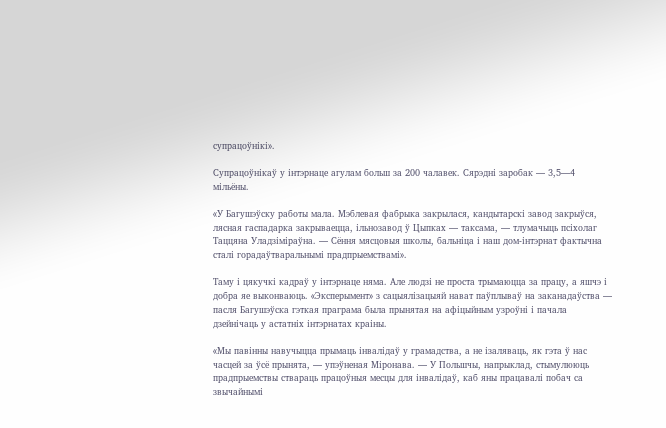супрацоўнікі».

Супрацоўнікаў у інтэрнаце агулам больш за 200 чалавек. Сярэдні заробак — 3,5—4 мільёны.

«У Багушэўску работы мала. Мэблевая фабрыка закрылася, кандытарскі завод закрыўся, лясная гаспадарка закрываецца, ільнозавод ў Цыпках — таксама, — тлумачыць псіхолаг Таццяна Уладзіміраўна. — Сёння мясцовыя школы, бальніца і наш дом-інтэрнат фактычна сталі горадаўтваральнымі прадпрыемствамі».

Таму і цякучкі кадраў у інтэрнаце няма. Але людзі не проста трымаюцца за працу, а яшчэ і добра яе выконваюць. «Эксперымент» з сацыялізацыяй нават паўплываў на заканадаўства — пасля Багушэўска гэткая праграма была прынятая на афіцыйным узроўні і пачала дзейнічаць у астатніх інтэрнатах краіны.

«Мы павінны навучыцца прымаць інвалідаў у грамадства, а не ізаляваць, як гэта ў нас часцей за ўсё прынята, — упэўненая Міронава. — У Польшчы, напрыклад, стымулююць прадпрыемствы ствараць працоўныя месцы для інвалідаў, каб яны працавалі побач са звычайнымі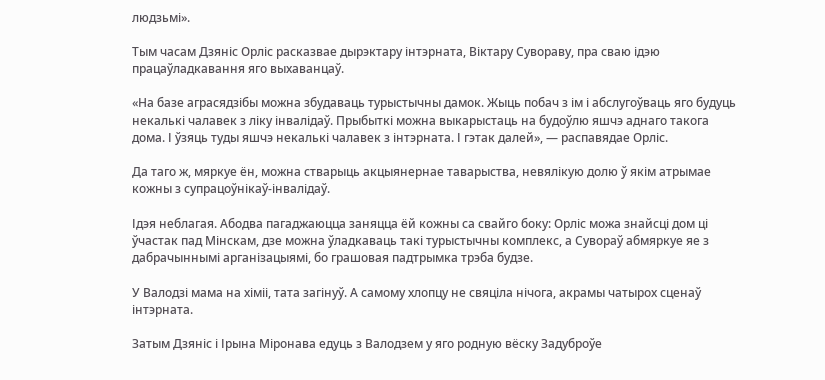людзьмі».

Тым часам Дзяніс Орліс расказвае дырэктару інтэрната, Віктару Сувораву, пра сваю ідэю працаўладкавання яго выхаванцаў.

«На базе аграсядзібы можна збудаваць турыстычны дамок. Жыць побач з ім і абслугоўваць яго будуць некалькі чалавек з ліку інвалідаў. Прыбыткі можна выкарыстаць на будоўлю яшчэ аднаго такога дома. І ўзяць туды яшчэ некалькі чалавек з інтэрната. І гэтак далей», — распавядае Орліс.

Да таго ж, мяркуе ён, можна стварыць акцыянернае таварыства, невялікую долю ў якім атрымае кожны з супрацоўнікаў-інвалідаў.

Ідэя неблагая. Абодва пагаджаюцца заняцца ёй кожны са свайго боку: Орліс можа знайсці дом ці ўчастак пад Мінскам, дзе можна ўладкаваць такі турыстычны комплекс, а Сувораў абмяркуе яе з дабрачыннымі арганізацыямі, бо грашовая падтрымка трэба будзе.

У Валодзі мама на хіміі, тата загінуў. А самому хлопцу не свяціла нічога, акрамы чатырох сценаў інтэрната.

Затым Дзяніс і Ірына Міронава едуць з Валодзем у яго родную вёску Задуброўе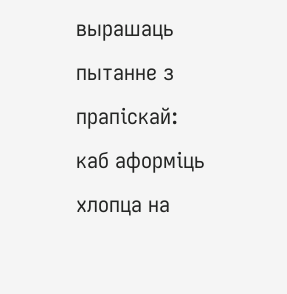вырашаць пытанне з прапіскай: каб аформіць хлопца на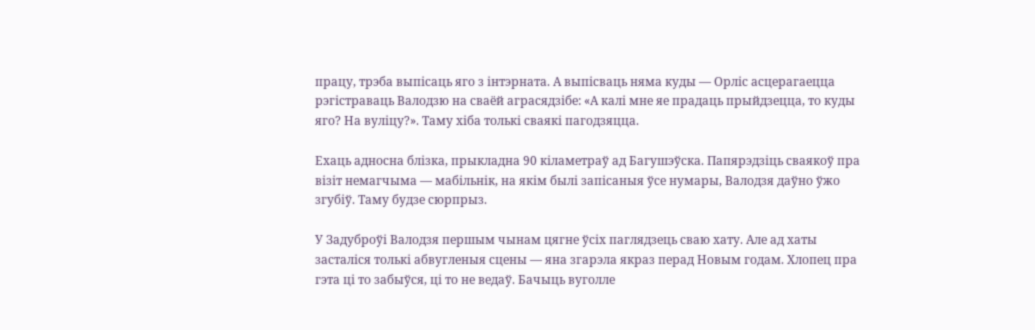працу, трэба выпісаць яго з інтэрната. А выпісваць няма куды — Орліс асцерагаецца рэгістраваць Валодзю на сваёй аграсядзібе: «А калі мне яе прадаць прыйдзецца, то куды яго? На вуліцу?». Таму хіба толькі сваякі пагодзяцца.

Ехаць адносна блізка, прыкладна 90 кіламетраў ад Багушэўска. Папярэдзіць сваякоў пра візіт немагчыма — мабільнік, на якім былі запісаныя ўсе нумары, Валодзя даўно ўжо згубіў. Таму будзе сюрпрыз.

У Задуброўі Валодзя першым чынам цягне ўсіх паглядзець сваю хату. Але ад хаты засталіся толькі абвугленыя сцены — яна згарэла якраз перад Новым годам. Хлопец пра гэта ці то забыўся, ці то не ведаў. Бачыць вуголле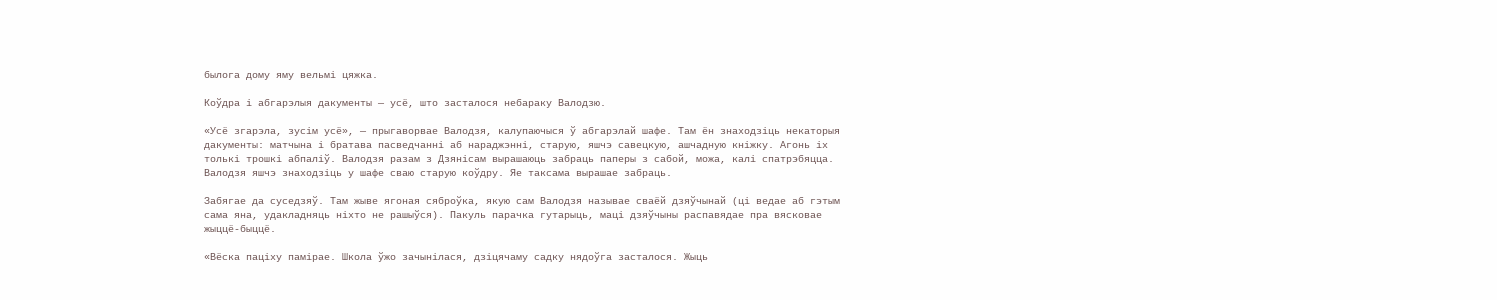былога дому яму вельмі цяжка.

Коўдра і абгарэлыя дакументы — усё, што засталося небараку Валодзю.

«Усё згарэла, зусім усё», — прыгаворвае Валодзя, калупаючыся ў абгарэлай шафе. Там ён знаходзіць некаторыя дакументы: матчына і братава пасведчанні аб нараджэнні, старую, яшчэ савецкую, ашчадную кніжку. Агонь іх толькі трошкі абпаліў. Валодзя разам з Дзянісам вырашаюць забраць паперы з сабой, можа, калі спатрэбяцца. Валодзя яшчэ знаходзіць у шафе сваю старую коўдру. Яе таксама вырашае забраць.

Забягае да суседзяў. Там жыве ягоная сяброўка, якую сам Валодзя называе сваёй дзяўчынай (ці ведае аб гэтым сама яна, удакладняць ніхто не рашыўся). Пакуль парачка гутарыць, маці дзяўчыны распавядае пра вясковае жыццё-быццё.

«Вёска паціху памірае. Школа ўжо зачынілася, дзіцячаму садку нядоўга засталося. Жыць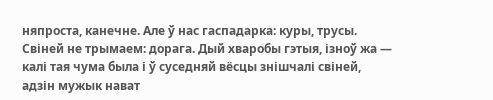няпроста, канечне. Але ў нас гаспадарка: куры, трусы. Свіней не трымаем: дорага. Дый хваробы гэтыя, ізноў жа — калі тая чума была і ў суседняй вёсцы знішчалі свіней, адзін мужык нават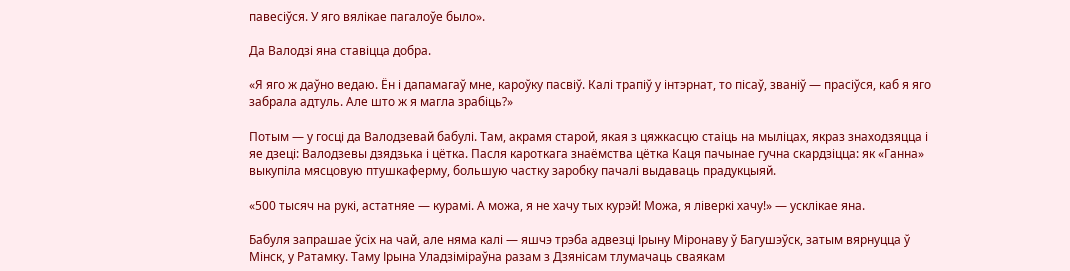павесіўся. У яго вялікае пагалоўе было».

Да Валодзі яна ставіцца добра.

«Я яго ж даўно ведаю. Ён і дапамагаў мне, кароўку пасвіў. Калі трапіў у інтэрнат, то пісаў, званіў — прасіўся, каб я яго забрала адтуль. Але што ж я магла зрабіць?»

Потым — у госці да Валодзевай бабулі. Там, акрамя старой, якая з цяжкасцю стаіць на мыліцах, якраз знаходзяцца і яе дзеці: Валодзевы дзядзька і цётка. Пасля кароткага знаёмства цётка Каця пачынае гучна скардзіцца: як «Ганна» выкупіла мясцовую птушкаферму, большую частку заробку пачалі выдаваць прадукцыяй.

«500 тысяч на рукі, астатняе — курамі. А можа, я не хачу тых курэй! Можа, я ліверкі хачу!» — усклікае яна.

Бабуля запрашае ўсіх на чай, але няма калі — яшчэ трэба адвезці Ірыну Міронаву ў Багушэўск, затым вярнуцца ў Мінск, у Ратамку. Таму Ірына Уладзіміраўна разам з Дзянісам тлумачаць сваякам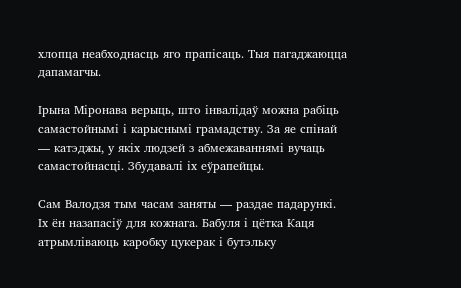хлопца неабходнасць яго прапісаць. Тыя пагаджаюцца дапамагчы.

Ірына Міронава верыць, што інвалідаў можна рабіць самастойнымі і карыснымі грамадству. За яе спінай — катэджы, у якіх людзей з абмежаваннямі вучаць самастойнасці. Збудавалі іх еўрапейцы.

Сам Валодзя тым часам заняты — раздае падарункі. Іх ён назапасіў для кожнага. Бабуля і цётка Каця атрымліваюць каробку цукерак і бутэльку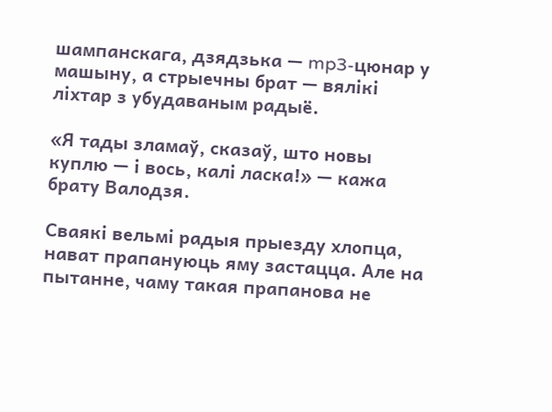шампанскага, дзядзька — mp3-цюнар у машыну, а стрыечны брат — вялікі ліхтар з убудаваным радыё.

«Я тады зламаў, сказаў, што новы куплю — і вось, калі ласка!» — кажа брату Валодзя.

Сваякі вельмі радыя прыезду хлопца, нават прапануюць яму застацца. Але на пытанне, чаму такая прапанова не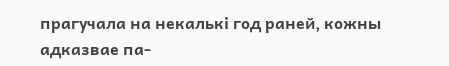прагучала на некалькі год раней, кожны адказвае па-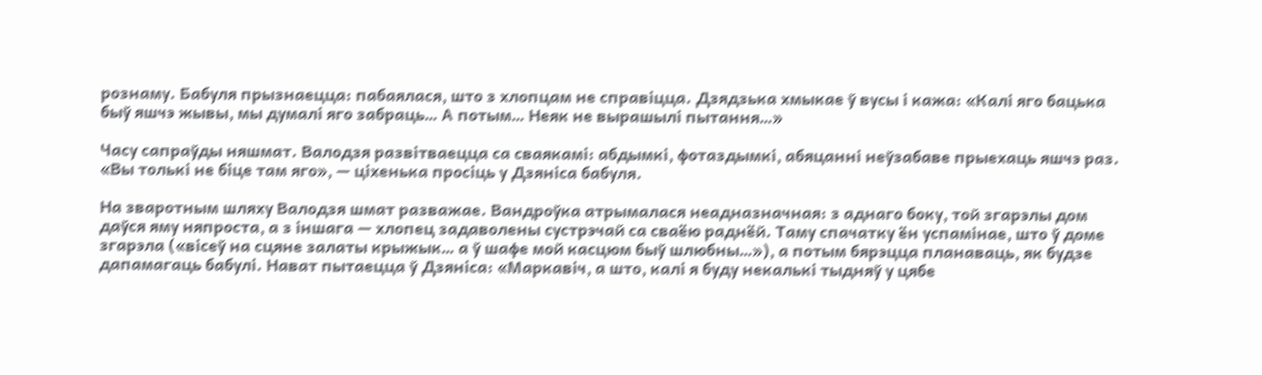рознаму. Бабуля прызнаецца: пабаялася, што з хлопцам не справіцца. Дзядзька хмыкае ў вусы і кажа: «Калі яго бацька быў яшчэ жывы, мы думалі яго забраць… А потым… Неяк не вырашылі пытання…»

Часу сапраўды няшмат. Валодзя развітваецца са сваякамі: абдымкі, фотаздымкі, абяцанні неўзабаве прыехаць яшчэ раз. «Вы толькі не біце там яго», — ціхенька просіць у Дзяніса бабуля.

На зваротным шляху Валодзя шмат разважае. Вандроўка атрымалася неадназначная: з аднаго боку, той згарэлы дом даўся яму няпроста, а з іншага — хлопец задаволены сустрэчай са сваёю раднёй. Таму спачатку ён успамінае, што ў доме згарэла («вісеў на сцяне залаты крыжык… а ў шафе мой касцюм быў шлюбны…»), а потым бярэцца планаваць, як будзе дапамагаць бабулі. Нават пытаецца ў Дзяніса: «Маркавіч, а што, калі я буду некалькі тыдняў у цябе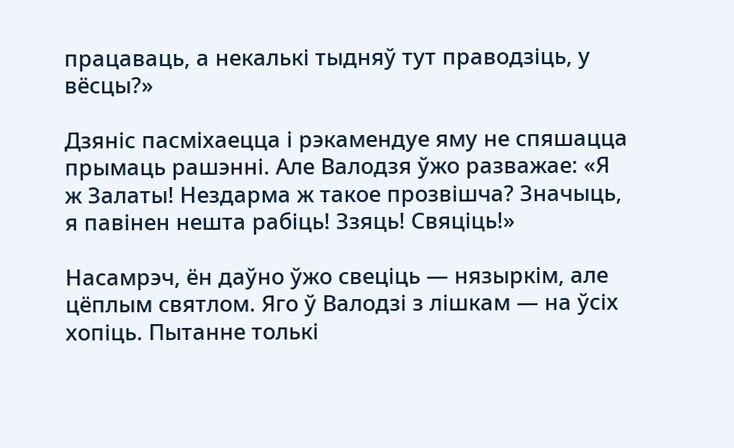працаваць, а некалькі тыдняў тут праводзіць, у вёсцы?»

Дзяніс пасміхаецца і рэкамендуе яму не спяшацца прымаць рашэнні. Але Валодзя ўжо разважае: «Я ж Залаты! Нездарма ж такое прозвішча? Значыць, я павінен нешта рабіць! Ззяць! Свяціць!»

Насамрэч, ён даўно ўжо свеціць — нязыркім, але цёплым святлом. Яго ў Валодзі з лішкам — на ўсіх хопіць. Пытанне толькі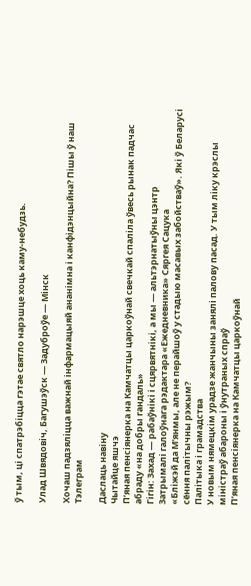ў тым, ці спатрэбіцца гэтае святло нарэшце хоць каму-небудзь.

Улад Швядовіч, Багушэўск — Задуброўе — Мінск

Хочаш падзяліцца важнай інфармацыяй ананімна і канфідэнцыйна? Пішы ў наш Тэлеграм

Даслаць навіну
Чытайце яшчэ
П’яная пенсіянерка на Камчатцы царкоўнай свечкай спаліла ўвесь рынак падчас абраду «на добры гандаль»
Гігін: Захад — рабаўнікі і сцярвятнікі, а мы — альтэрнатыўны цэнтр
Затрымалі галоўнага рэдактара «Ежедневника» Сяргея Сацука
«Бліжэй да М'янмы, але не перайшоў у стадыю масавых забойстваў». Які ў Беларусі сёння палітычны рэжым?
Палітыка і грамадства
У новым нямецкім урадзе жанчыны занялі палову пасад. У тым ліку крэслы міністраў абароны і ўнутраных спраў
П’яная пенсіянерка на Камчатцы царкоўнай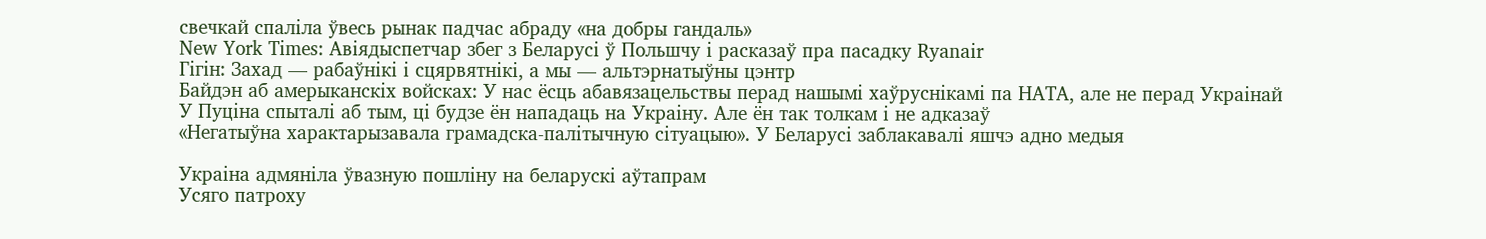свечкай спаліла ўвесь рынак падчас абраду «на добры гандаль»
New York Times: Авіядыспетчар збег з Беларусі ў Польшчу і расказаў пра пасадку Ryanair
Гігін: Захад — рабаўнікі і сцярвятнікі, а мы — альтэрнатыўны цэнтр
Байдэн аб амерыканскіх войсках: У нас ёсць абавязацельствы перад нашымі хаўруснікамі па НАТА, але не перад Украінай
У Пуціна спыталі аб тым, ці будзе ён нападаць на Украіну. Але ён так толкам і не адказаў
«Негатыўна характарызавала грамадска-палітычную сітуацыю». У Беларусі заблакавалі яшчэ адно медыя

Украіна адмяніла ўвазную пошліну на беларускі аўтапрам
Усяго патроху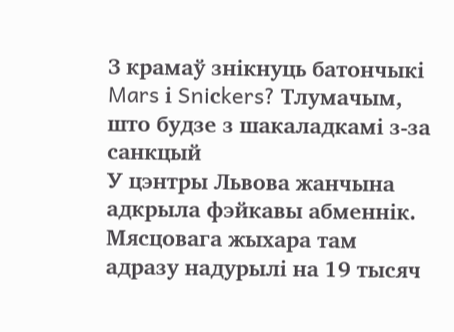З крамаў знікнуць батончыкі Mars і Sniсkers? Тлумачым, што будзе з шакаладкамі з-за санкцый
У цэнтры Львова жанчына адкрыла фэйкавы абменнік. Мясцовага жыхара там адразу надурылі на 19 тысяч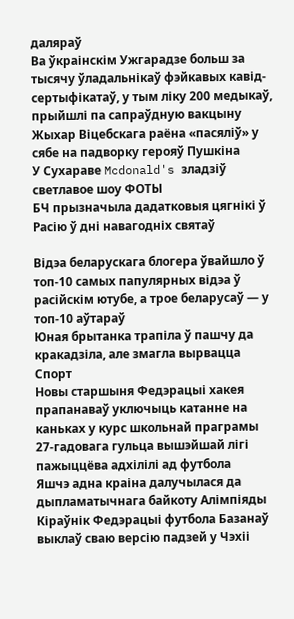даляраў
Ва ўкраінскім Ужгарадзе больш за тысячу ўладальнікаў фэйкавых кавід-сертыфікатаў, у тым ліку 200 медыкаў, прыйшлі па сапраўдную вакцыну
Жыхар Віцебскага раёна «пасяліў» у сябе на падворку герояў Пушкіна
У Сухараве Mcdonald's зладзіў светлавое шоу ФОТЫ
БЧ прызначыла дадатковыя цягнікі ў Расію ў дні навагодніх святаў

Відэа беларускага блогера ўвайшло ў топ-10 самых папулярных відэа ў расійскім ютубе, а трое беларусаў — у топ-10 аўтараў
Юная брытанка трапіла ў пашчу да кракадзіла, але змагла вырвацца
Спорт
Новы старшыня Федэрацыі хакея прапанаваў уключыць катанне на каньках у курс школьнай праграмы
27-гадовага гульца вышэйшай лігі пажыццёва адхілілі ад футбола
Яшчэ адна краіна далучылася да дыпламатычнага байкоту Алімпіяды
Кіраўнік Федэрацыі футбола Базанаў выклаў сваю версію падзей у Чэхіі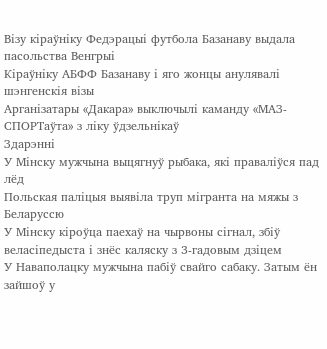Візу кіраўніку Федэрацыі футбола Базанаву выдала пасольства Венгрыі
Кіраўніку АБФФ Базанаву і яго жонцы анулявалі шэнгенскія візы
Арганізатары «Дакара» выключылі каманду «МАЗ-СПОРТаўта» з ліку ўдзельнікаў
Здарэнні
У Мінску мужчына выцягнуў рыбака, які праваліўся пад лёд
Польская паліцыя выявіла труп мігранта на мяжы з Беларуссю
У Мінску кіроўца паехаў на чырвоны сігнал, збіў веласіпедыста і знёс каляску з 3-гадовым дзіцем
У Наваполацку мужчына пабіў свайго сабаку. Затым ён зайшоў у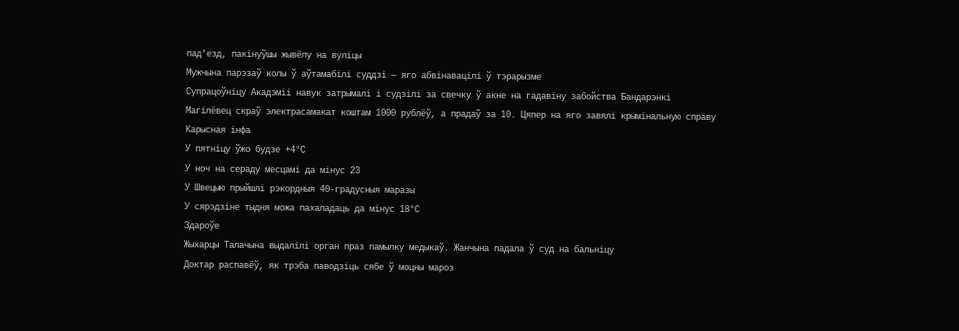пад'езд, пакінуўшы жывёлу на вуліцы
Мужчына парэзаў колы ў аўтамабілі суддзі — яго абвінавацілі ў тэрарызме
Супрацоўніцу Акадэміі навук затрымалі і судзілі за свечку ў акне на гадавіну забойства Бандарэнкі
Магілёвец скраў электрасамакат коштам 1000 рублёў, а прадаў за 10. Цяпер на яго завялі крымінальную справу
Карысная інфа
У пятніцу ўжо будзе +4°С
У ноч на сераду месцамі да мінус 23
У Швецыю прыйшлі рэкордныя 40-градусныя маразы
У сярэдзіне тыдня можа пахаладаць да мінус 18°С
Здароўе
Жыхарцы Талачына выдалілі орган праз памылку медыкаў. Жанчына падала ў суд на бальніцу
Доктар распавёў, як трэба паводзіць сябе ў моцны мароз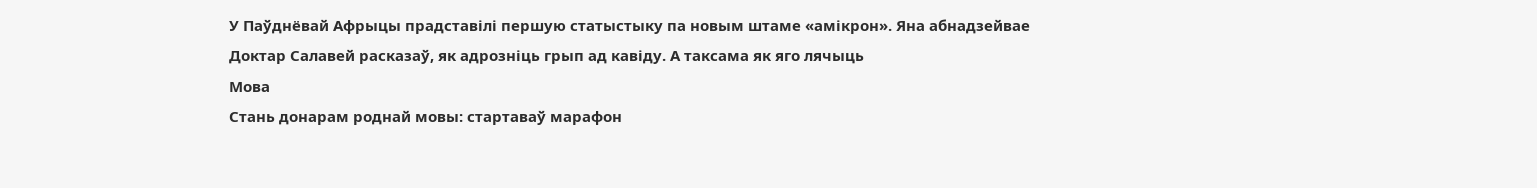У Паўднёвай Афрыцы прадставілі першую статыстыку па новым штаме «амікрон». Яна абнадзейвае
Доктар Салавей расказаў, як адрозніць грып ад кавіду. А таксама як яго лячыць
Мова
Стань донарам роднай мовы: стартаваў марафон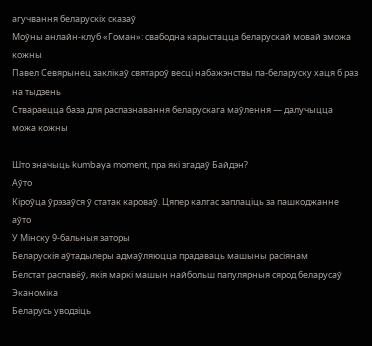агучвання беларускіх сказаў
Моўны анлайн-клуб «Гоман»: свабодна карыстацца беларускай мовай зможа кожны
Павел Севярынец заклікаў святароў весці набажэнствы па-беларуску хаця б раз на тыдзень
Ствараецца база для распазнавання беларускага маўлення — далучыцца можа кожны

Што значыць kumbaya moment, пра які згадаў Байдэн?
Аўто
Кіроўца ўрэзаўся ў статак кароваў. Цяпер калгас заплаціць за пашкоджанне аўто
У Мінску 9-бальныя заторы
Беларускія аўтадылеры адмаўляюцца прадаваць машыны расіянам
Белстат распавёў, якія маркі машын найбольш папулярныя сярод беларусаў
Эканоміка
Беларусь уводзіць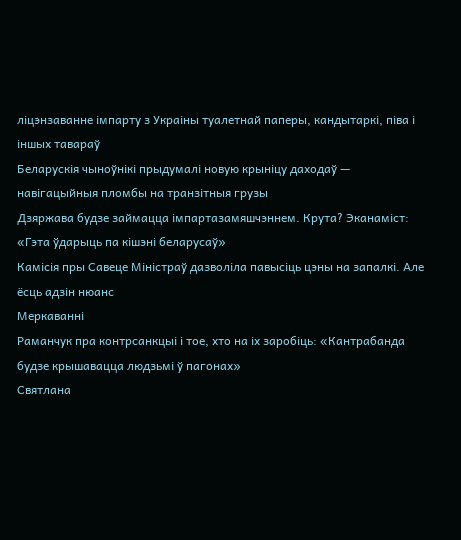ліцэнзаванне імпарту з Украіны туалетнай паперы, кандытаркі, піва і іншых тавараў
Беларускія чыноўнікі прыдумалі новую крыніцу даходаў — навігацыйныя пломбы на транзітныя грузы
Дзяржава будзе займацца імпартазамяшчэннем. Крута? Эканаміст: «Гэта ўдарыць па кішэні беларусаў»
Камісія пры Савеце Міністраў дазволіла павысіць цэны на запалкі. Але ёсць адзін нюанс
Меркаванні
Раманчук пра контрсанкцыі і тое, хто на іх заробіць: «Кантрабанда будзе крышавацца людзьмі ў пагонах»
Святлана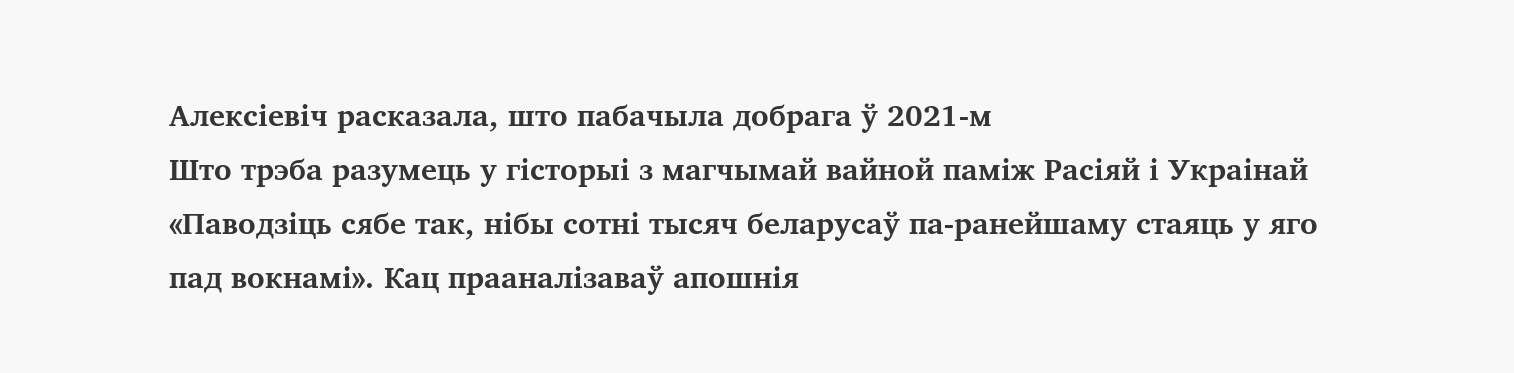Алексіевіч расказала, што пабачыла добрага ў 2021-м
Што трэба разумець у гісторыі з магчымай вайной паміж Расіяй і Украінай
«Паводзіць сябе так, нібы сотні тысяч беларусаў па-ранейшаму стаяць у яго пад вокнамі». Кац прааналізаваў апошнія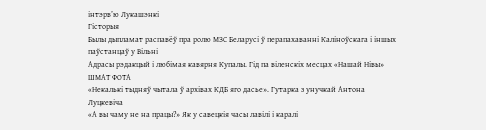інтэрв’ю Лукашэнкі
Гісторыя
Былы дыпламат распавёў пра ролю МЗС Беларусі ў перапахаванні Каліноўскага і іншых паўстанцаў у Вільні
Адрасы рэдакцый і любімая кавярня Купалы. Гід па віленскіх месцах «Нашай Нівы» ШМАТ ФОТА
«Некалькі тыдняў чытала ў архівах КДБ яго дасье». Гутарка з унучкай Антона Луцкевіча
«А вы чаму не на працы?» Як у савецкія часы лавілі і каралі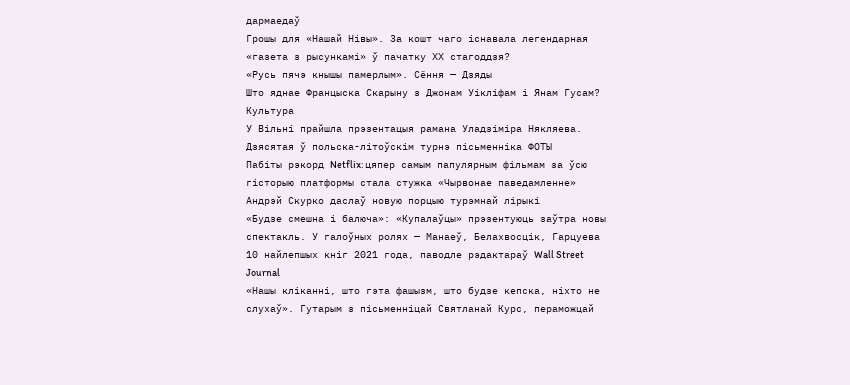дармаедаў
Грошы для «Нашай Нівы». За кошт чаго існавала легендарная «газета з рысункамі» ў пачатку ХХ стагоддзя?
«Русь пячэ кнышы памерлым». Сёння — Дзяды
Што яднае Францыска Скарыну з Джонам Уікліфам і Янам Гусам?
Культура
У Вільні прайшла прэзентацыя рамана Уладзіміра Някляева. Дзясятая ў польска-літоўскім турнэ пісьменніка ФОТЫ
Пабіты рэкорд Netflix: цяпер самым папулярным фільмам за ўсю гісторыю платформы стала стужка «Чырвонае паведамленне»
Андрэй Скурко даслаў новую порцыю турэмнай лірыкі
«Будзе смешна і балюча»: «Купалаўцы» прэзентуюць заўтра новы спектакль. У галоўных ролях — Манаеў, Белахвосцік, Гарцуева
10 найлепшых кніг 2021 года, паводле рэдактараў Wall Street Journal
«Нашы кліканні, што гэта фашызм, што будзе кепска, ніхто не слухаў». Гутарым з пісьменніцай Святланай Курс, пераможцай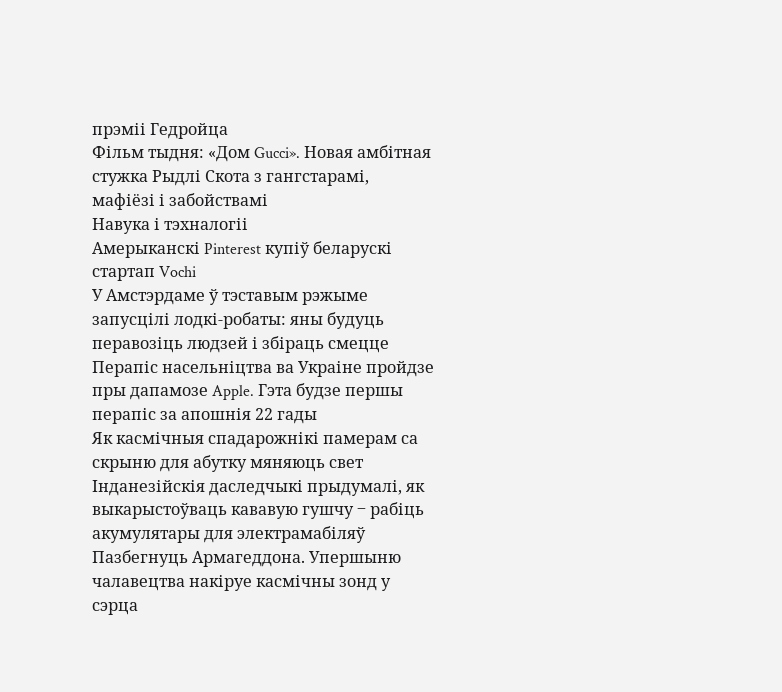прэміі Гедройца
Фільм тыдня: «Дом Gucci». Новая амбітная стужка Рыдлі Скота з гангстарамі, мафіёзі і забойствамі
Навука і тэхналогіі
Амерыканскі Pinterest купіў беларускі стартап Vochi
У Амстэрдаме ў тэставым рэжыме запусцілі лодкі-робаты: яны будуць перавозіць людзей і збіраць смецце
Перапіс насельніцтва ва Украіне пройдзе пры дапамозе Apple. Гэта будзе першы перапіс за апошнія 22 гады
Як касмічныя спадарожнікі памерам са скрыню для абутку мяняюць свет
Інданезійскія даследчыкі прыдумалі, як выкарыстоўваць кававую гушчу ‒ рабіць акумулятары для электрамабіляў
Пазбегнуць Армагеддона. Упершыню чалавецтва накіруе касмічны зонд у сэрца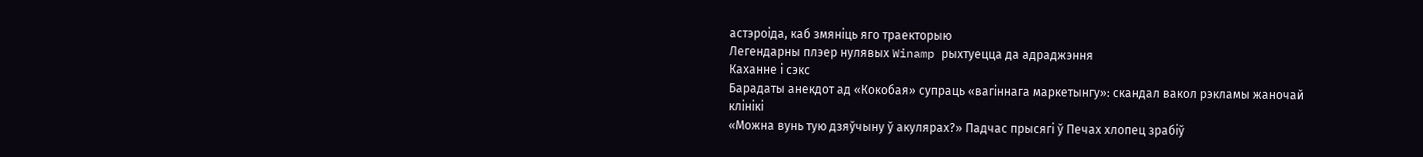астэроіда, каб змяніць яго траекторыю
Легендарны плэер нулявых Winamp рыхтуецца да адраджэння
Каханне і сэкс
Барадаты анекдот ад «Кокобая» супраць «вагіннага маркетынгу»: скандал вакол рэкламы жаночай клінікі
«Можна вунь тую дзяўчыну ў акулярах?» Падчас прысягі ў Печах хлопец зрабіў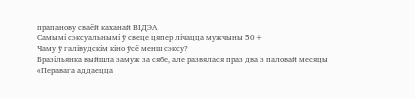прапанову сваёй каханай ВІДЭА
Самымі сэксуальнымі ў свеце цяпер лічацца мужчыны 50+
Чаму ў галівудскім кіно ўсё менш сэксу?
Бразільянка выйшла замуж за сябе, але развялася праз два з паловай месяцы
«Перавага аддаецца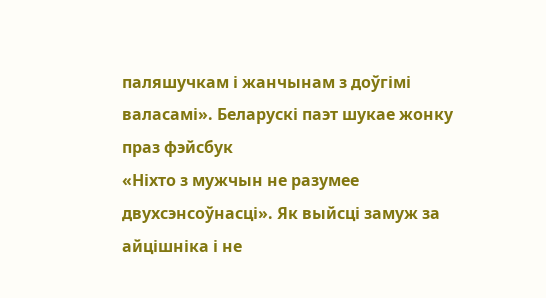паляшучкам і жанчынам з доўгімі валасамі». Беларускі паэт шукае жонку праз фэйсбук
«Ніхто з мужчын не разумее двухсэнсоўнасці». Як выйсці замуж за айцішніка і не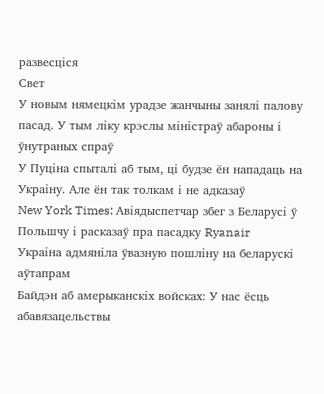развесціся
Свет
У новым нямецкім урадзе жанчыны занялі палову пасад. У тым ліку крэслы міністраў абароны і ўнутраных спраў
У Пуціна спыталі аб тым, ці будзе ён нападаць на Украіну. Але ён так толкам і не адказаў
New York Times: Авіядыспетчар збег з Беларусі ў Польшчу і расказаў пра пасадку Ryanair
Украіна адмяніла ўвазную пошліну на беларускі аўтапрам
Байдэн аб амерыканскіх войсках: У нас ёсць абавязацельствы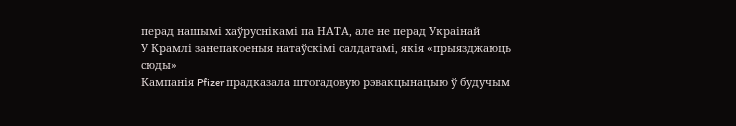перад нашымі хаўруснікамі па НАТА, але не перад Украінай
У Крамлі занепакоеныя натаўскімі салдатамі, якія «прыязджаюць сюды»
Кампанія Pfizer прадказала штогадовую рэвакцынацыю ў будучым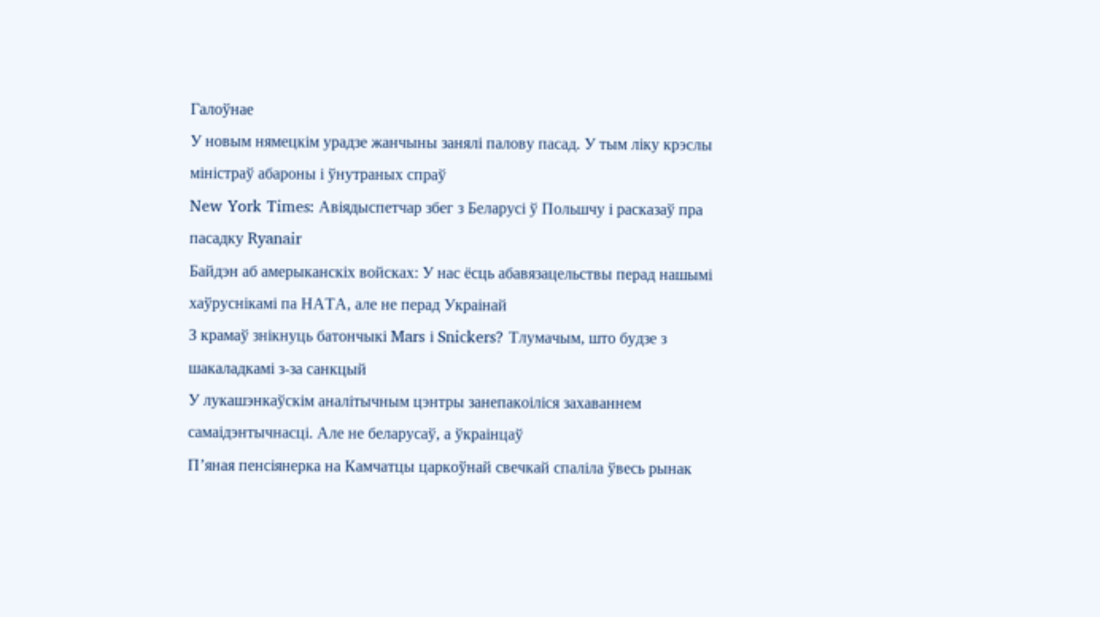Галоўнае
У новым нямецкім урадзе жанчыны занялі палову пасад. У тым ліку крэслы міністраў абароны і ўнутраных спраў
New York Times: Авіядыспетчар збег з Беларусі ў Польшчу і расказаў пра пасадку Ryanair
Байдэн аб амерыканскіх войсках: У нас ёсць абавязацельствы перад нашымі хаўруснікамі па НАТА, але не перад Украінай
З крамаў знікнуць батончыкі Mars і Sniсkers? Тлумачым, што будзе з шакаладкамі з-за санкцый
У лукашэнкаўскім аналітычным цэнтры занепакоіліся захаваннем самаідэнтычнасці. Але не беларусаў, а ўкраінцаў
П’яная пенсіянерка на Камчатцы царкоўнай свечкай спаліла ўвесь рынак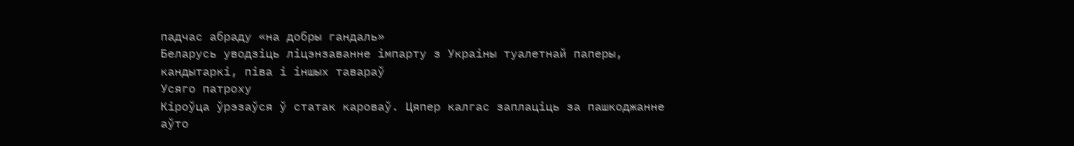падчас абраду «на добры гандаль»
Беларусь уводзіць ліцэнзаванне імпарту з Украіны туалетнай паперы, кандытаркі, піва і іншых тавараў
Усяго патроху
Кіроўца ўрэзаўся ў статак кароваў. Цяпер калгас заплаціць за пашкоджанне аўто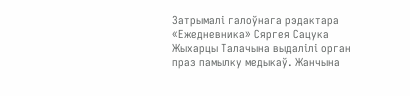Затрымалі галоўнага рэдактара «Ежедневника» Сяргея Сацука
Жыхарцы Талачына выдалілі орган праз памылку медыкаў. Жанчына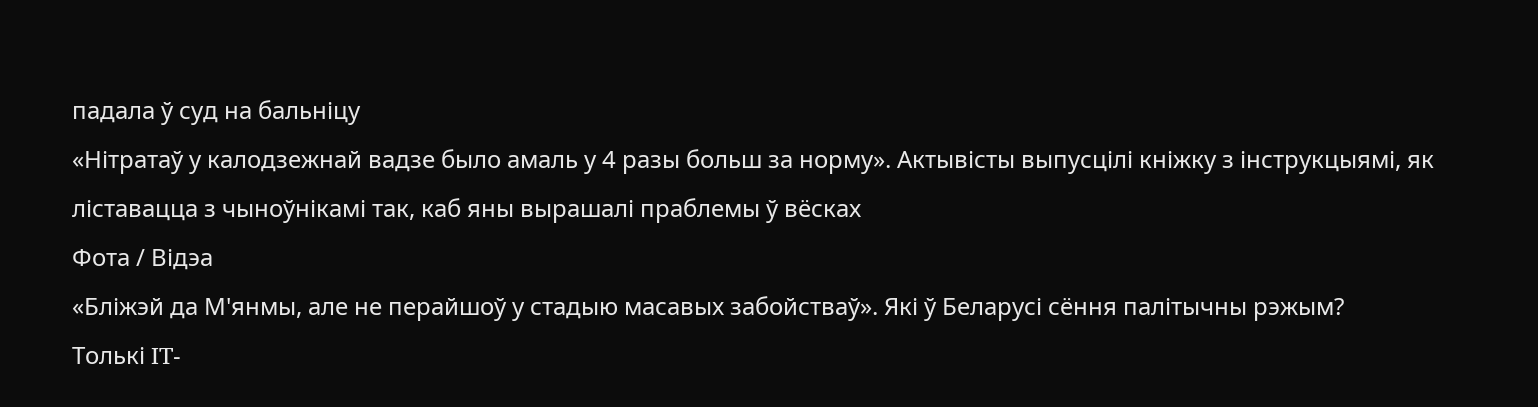падала ў суд на бальніцу
«Нітратаў у калодзежнай вадзе было амаль у 4 разы больш за норму». Актывісты выпусцілі кніжку з інструкцыямі, як ліставацца з чыноўнікамі так, каб яны вырашалі праблемы ў вёсках
Фота / Відэа
«Бліжэй да М'янмы, але не перайшоў у стадыю масавых забойстваў». Які ў Беларусі сёння палітычны рэжым?
Толькі IT-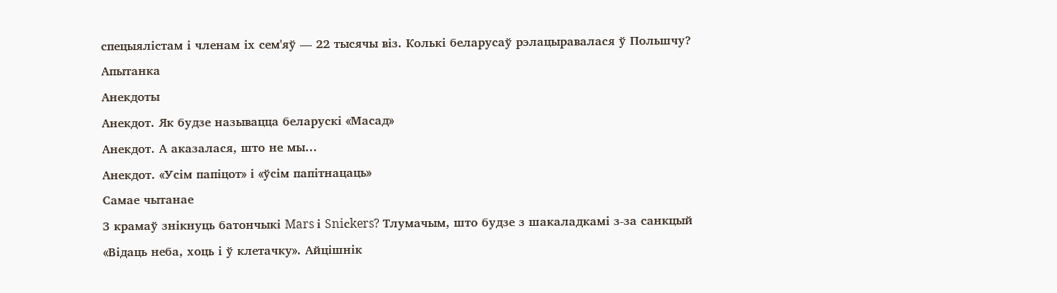спецыялістам і членам іх сем'яў — 22 тысячы віз. Колькі беларусаў рэлацыравалася ў Польшчу?
Апытанка
Анекдоты
Анекдот. Як будзе называцца беларускі «Масад»
Анекдот. А аказалася, што не мы…
Анекдот. «Усім папіцот» і «ўсім папітнацаць»
Самае чытанае
З крамаў знікнуць батончыкі Mars і Sniсkers? Тлумачым, што будзе з шакаладкамі з-за санкцый
«Відаць неба, хоць і ў клетачку». Айцішнік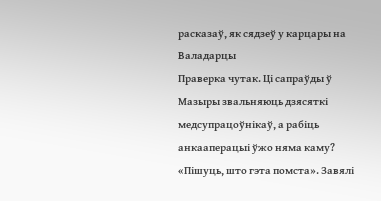расказаў, як сядзеў у карцары на Валадарцы
Праверка чутак. Ці сапраўды ў Мазыры звальняюць дзясяткі медсупрацоўнікаў, а рабіць анкааперацыі ўжо няма каму?
«Пішуць, што гэта помста». Завялі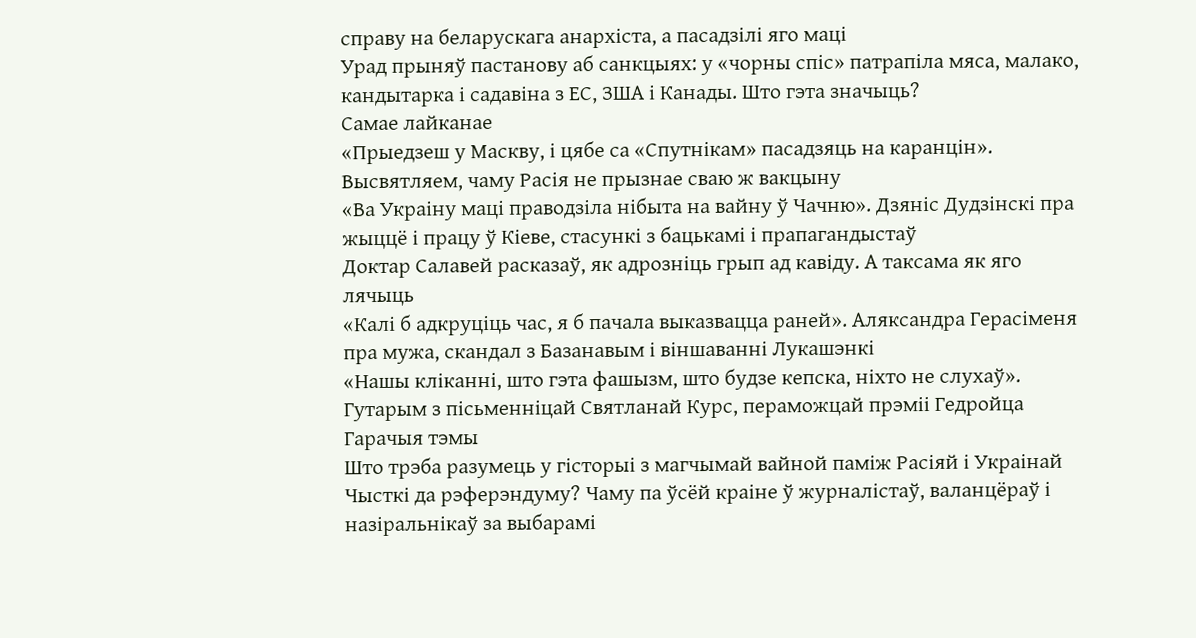справу на беларускага анархіста, а пасадзілі яго маці
Урад прыняў пастанову аб санкцыях: у «чорны спіс» патрапіла мяса, малако, кандытарка і садавіна з ЕС, ЗША і Канады. Што гэта значыць?
Самае лайканае
«Прыедзеш у Маскву, і цябе са «Спутнікам» пасадзяць на каранцін». Высвятляем, чаму Расія не прызнае сваю ж вакцыну
«Ва Украіну маці праводзіла нібыта на вайну ў Чачню». Дзяніс Дудзінскі пра жыццё і працу ў Кіеве, стасункі з бацькамі і прапагандыстаў
Доктар Салавей расказаў, як адрозніць грып ад кавіду. А таксама як яго лячыць
«Калі б адкруціць час, я б пачала выказвацца раней». Аляксандра Герасіменя пра мужа, скандал з Базанавым і віншаванні Лукашэнкі
«Нашы кліканні, што гэта фашызм, што будзе кепска, ніхто не слухаў». Гутарым з пісьменніцай Святланай Курс, пераможцай прэміі Гедройца
Гарачыя тэмы
Што трэба разумець у гісторыі з магчымай вайной паміж Расіяй і Украінай
Чысткі да рэферэндуму? Чаму па ўсёй краіне ў журналістаў, валанцёраў і назіральнікаў за выбарамі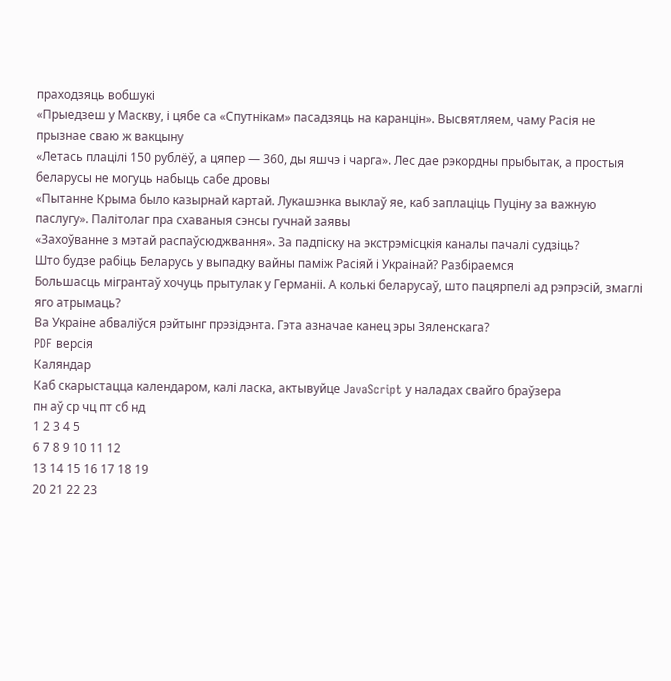праходзяць вобшукі
«Прыедзеш у Маскву, і цябе са «Спутнікам» пасадзяць на каранцін». Высвятляем, чаму Расія не прызнае сваю ж вакцыну
«Летась плацілі 150 рублёў, а цяпер — 360, ды яшчэ і чарга». Лес дае рэкордны прыбытак, а простыя беларусы не могуць набыць сабе дровы
«Пытанне Крыма было казырнай картай. Лукашэнка выклаў яе, каб заплаціць Пуціну за важную паслугу». Палітолаг пра схаваныя сэнсы гучнай заявы
«Захоўванне з мэтай распаўсюджвання». За падпіску на экстрэмісцкія каналы пачалі судзіць?
Што будзе рабіць Беларусь у выпадку вайны паміж Расіяй і Украінай? Разбіраемся
Большасць мігрантаў хочуць прытулак у Германіі. А колькі беларусаў, што пацярпелі ад рэпрэсій, змаглі яго атрымаць?
Ва Украіне абваліўся рэйтынг прэзідэнта. Гэта азначае канец эры Зяленскага?
PDF версія
Каляндар
Каб скарыстацца календаром, калі ласка, актывуйце JavaScript у наладах свайго браўзера
пн аў ср чц пт сб нд
1 2 3 4 5
6 7 8 9 10 11 12
13 14 15 16 17 18 19
20 21 22 23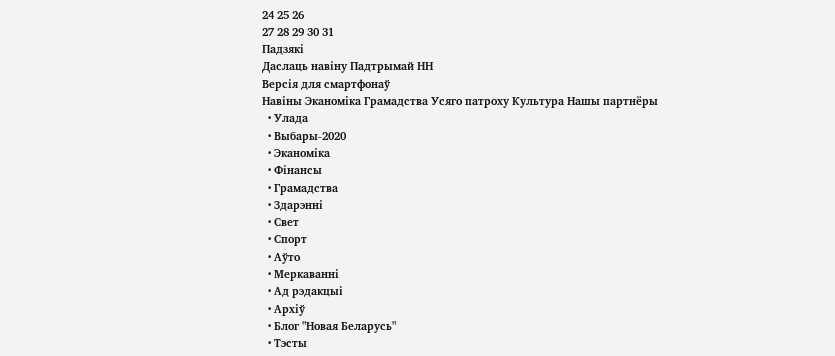24 25 26
27 28 29 30 31
Падзякі
Даслаць навіну Падтрымай НН
Версія для смартфонаў
Навіны Эканоміка Грамадства Усяго патроху Культура Нашы партнёры
  • Улада
  • Выбары-2020
  • Эканоміка
  • Фінансы
  • Грамадства
  • Здарэнні
  • Свет
  • Спорт
  • Аўто
  • Меркаванні
  • Ад рэдакцыі
  • Архіў
  • Блог "Новая Беларусь"
  • Тэсты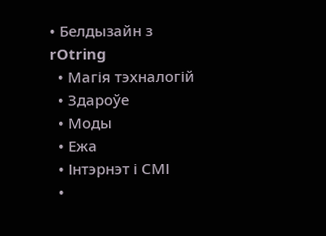• Белдызайн з rOtring
  • Магія тэхналогій
  • Здароўе
  • Моды
  • Ежа
  • Інтэрнэт і СМІ
  •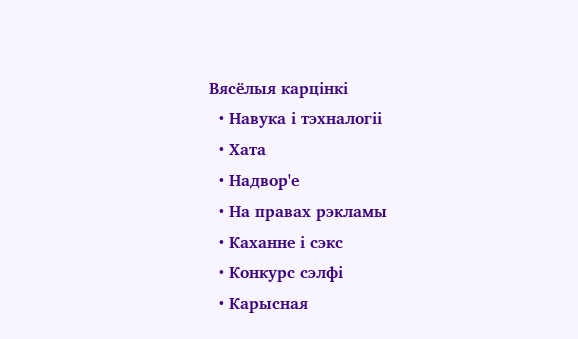Вясёлыя карцінкі
  • Навука і тэхналогіі
  • Хата
  • Надвор'е
  • На правах рэкламы
  • Каханне і сэкс
  • Конкурс сэлфі
  • Карысная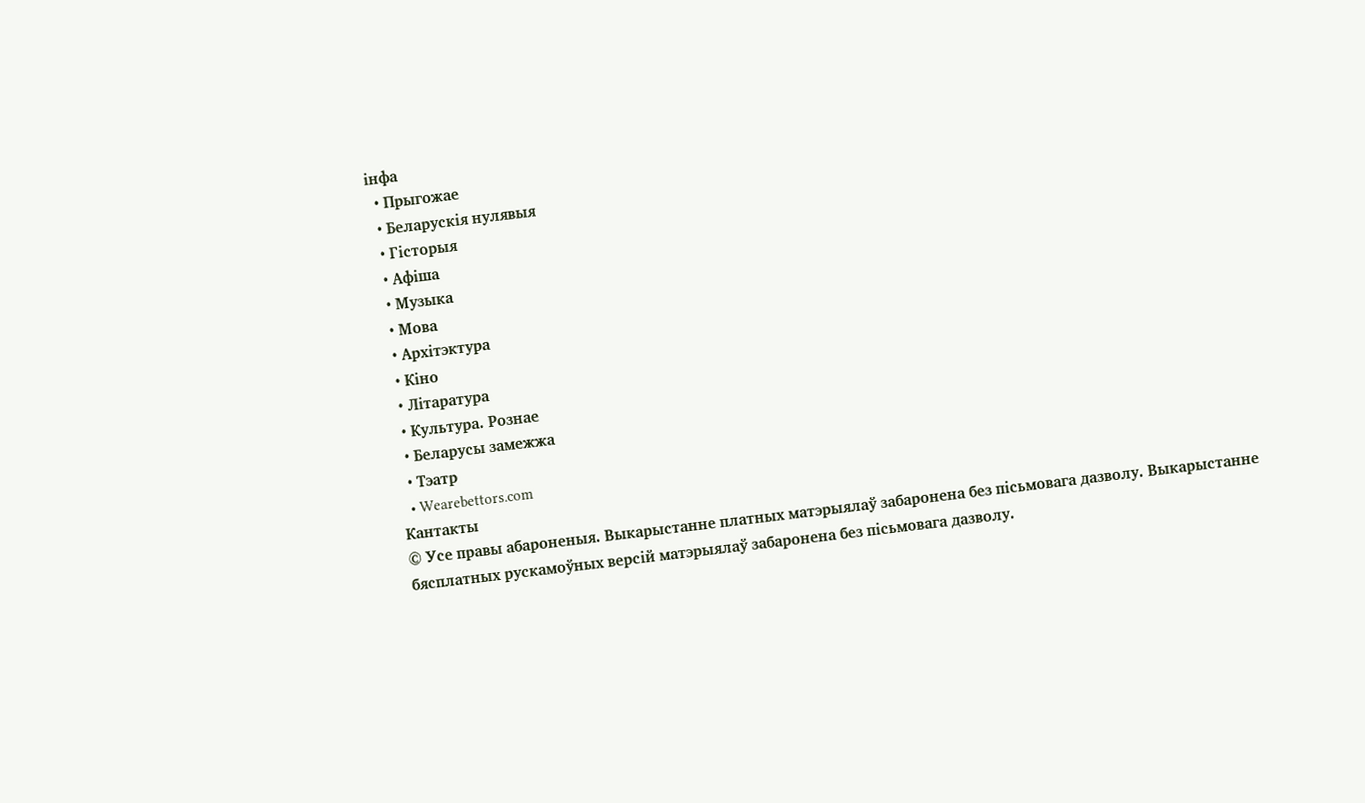інфа
  • Прыгожае
  • Беларускія нулявыя
  • Гісторыя
  • Афіша
  • Музыка
  • Мова
  • Архітэктура
  • Кіно
  • Літаратура
  • Культура. Рознае
  • Беларусы замежжа
  • Тэатр
  • Wearebettors.com
Кантакты
© Усе правы абароненыя. Выкарыстанне платных матэрыялаў забаронена без пісьмовага дазволу. Выкарыстанне бясплатных рускамоўных версій матэрыялаў забаронена без пісьмовага дазволу.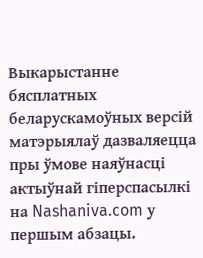Выкарыстанне бясплатных беларускамоўных версій матэрыялаў дазваляецца пры ўмове наяўнасці актыўнай гіперспасылкі на Nashaniva.com у першым абзацы.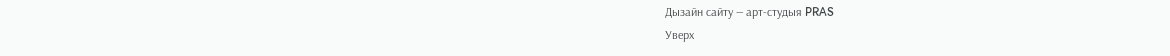Дызайн сайту — арт-студыя PRAS
Уверх